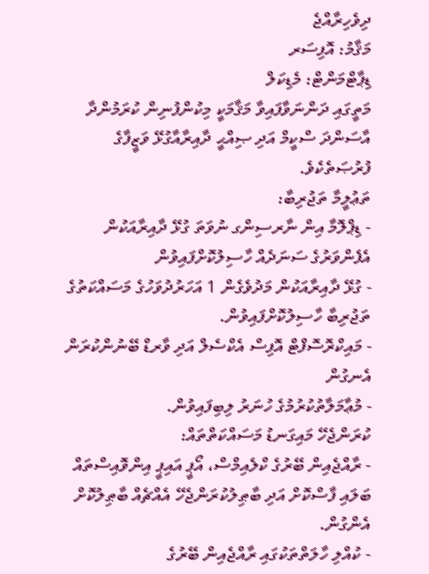ދިވެހިރާއްޖެ
މަޤާމު: އޮފިސަރ
ޑިޕާޓްމަންޓް: މެޑިކަލް
މަތީގައި ދަންނަވާފައިވާ މަޤާމަކީ މިކުންފުނިން ކުރަމުންދާ އާސަންދަ ސްކީމް އަދި ޞިއްޙީ ދާއިރާއާގުޅޭ ވަޒީފާގެ ފުރުޞަތެކެވެ.
ތަޢުލީމާ ތަޖުރިބާ:
- ޑިޕްލޮމާ އިން ނާރސިންގ ނުވަތަ ގުޅޭ ދާއިރާއަކުން އެފެންވަރުގެ ސަނަދެއް ހާސިލުކޮށްފައިވުން
- ގުޅޭ ދާއިރާއަކުން މަދުވެގެން 1 އަހަރުދުވަހުގެ މަސައްކަތުގެ ތަޖުރިބާ ހާސިލުކޮށްފައިވުން.
- މައިކްރޮސޮފްޓް އޮފިސް އެކްސެލް އަދި ވާރޑް ބޭނުންކުރަން އެނގުން
- މުޢާމަލާތުކުރުމުގެ ހުނަރު ލިބިފައިވުން.
ކުރަންޖެހޭ މައިގަނޑު މަސައްކަތްތައް:
- ރާއްޖެއިން ބޭރުގެ ކްލެއިމްސް، އޯޕީ އައިޕީ އިންވޮއިސްތައް ބަލައި ފާސްކޮށް އަދި ބާޠިލުކުރަންޖެހޭ އެއްޗެއް ބާޠިލުކޮށް އެންގުން.
- ކުއްލި ހާލަތްތަކުގައި ރާއްޖެއިން ބޭރުގެ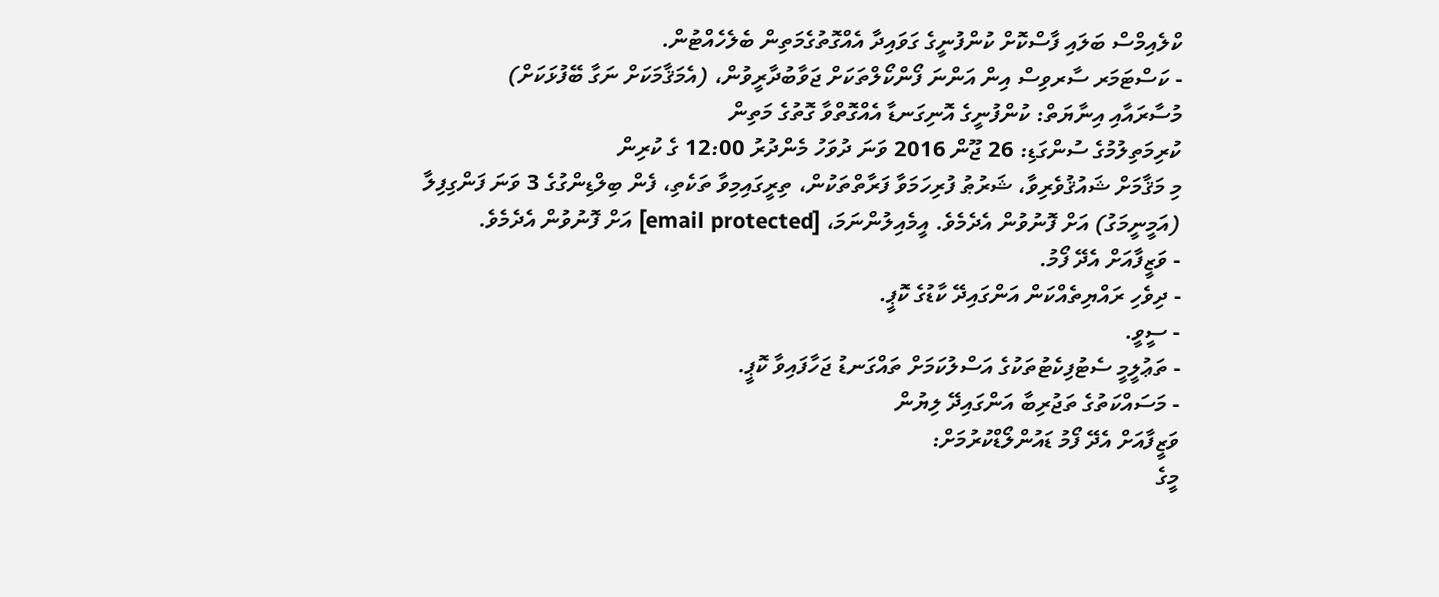ކްލެއިމްސް ބަލައި ފާސްކޮށް ކުންފުނީގެ ގަވައިދާ އެއްގޮތުގެމަތިން ބެލެހެއްޓުން.
- ކަސްޓަމަރ ސާރވިސް އިން އަންނަ ފޯންކޯލްތަކަށް ޖަވާބުދާރީވުން، (އެމަޤާމަކަށް ނަގާ ބޭފުޅަކަށް)
މުސާރައާއި އިނާޔަތް: ކުންފުނީގެ އޮނިގަނޑާ އެއްގޮތްވާ ގޮތުގެ މަތިން
ކުރިމަތިލުމުގެ ސުންގަޑި: 26 ޖޫން 2016 ވަނަ ދުވަހު މެންދުރު 12:00 ގެ ކުރިން
މި މަޤާމަށް ޝައުޤުވެރިވާ، ޝަރުޠު ފުރިހަމަވާ ފަރާތްތަކުން، ތިރީގައިމިވާ ތަކެތި، ފެން ބިލްޑިންގުގެ 3 ވަނަ ފަންގިފިލާ (އަމީނީމަގު) އަށް ފޮނުވުން އެދެމެވެ. އީމެއިލުންނަމަ، [email protected] އަށް ފޮނުވުން އެދެމެވެ.
- ވަޒީފާއަށް އެދޭ ފޯމު.
- ދިވެހި ރައްޔިތެއްކަން އަންގައިދޭ ކާޑުގެ ކޮޕީ.
- ސީވީ.
- ތަޢުލީމީ ސެޓުފިކެޓުތަކުގެ އަސްލުކަމަށް ތައްގަނޑު ޖަހާފައިވާ ކޮޕީ.
- މަސައްކަތުގެ ތަޖުރިބާ އަންގައިދޭ ލިޔުން
ވަޒީފާއަށް އެދޭ ފޯމު ޑައުންލޯޑްކުރުމަށް:
މީގެ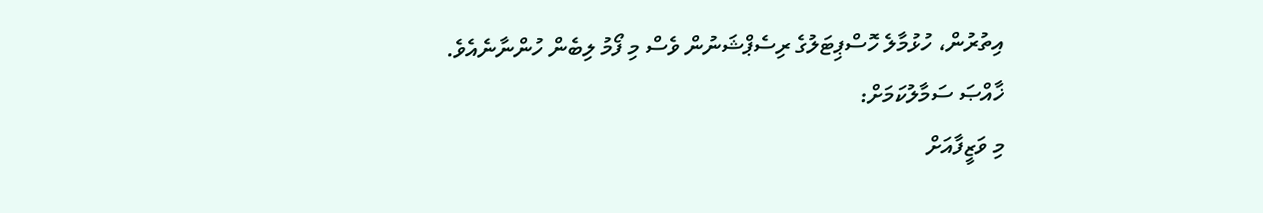އިތުރުން، ހުޅުމާލެ ހޮސްޕިޓަލުގެ ރިސެޕްޝަނުން ވެސް މި ފޯމު ލިބެން ހުންނާނެއެވެ.
ޚާއްޞަ ސަމާލުކަމަށް:
މި ވަޒީފާއަށް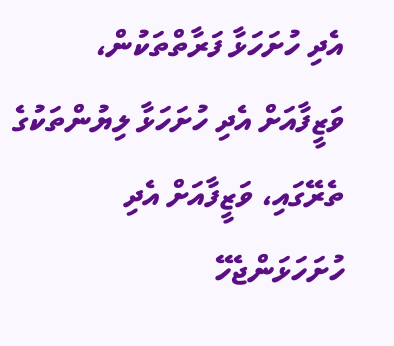އެދި ހުށަހަޅާ ފަރާތްތަކުން، ވަޒީފާއަށް އެދި ހުށަހަޅާ ލިޔުންތަކުގެ ތެރޭގައި، ވަޒީފާއަށް އެދި ހުށަހަޅަންޖެހޭ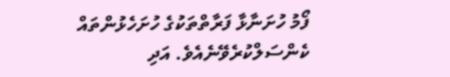ފޯމު ހުށަނާޅާ ފަރާތްތަކުގެ ހުށަހެޅުންތައް ކެންސަލްކުރެވޭނެއެވެ. އަދި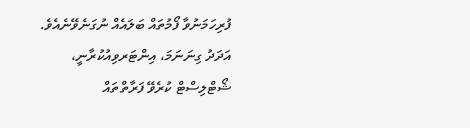ފުރިހަމަނުވާ ފޯމުތައް ބަލައެއް ނުގަނެވޭނެއެވެ.
އަދަދު ގިނަނަމަ، އިންޓަރވިއުކުރާނީ، ޝޯޓްލިސްޓް ކުރެވޭ ފަރާތްތައް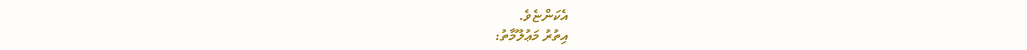އެކަންޏެވެ.
އިތުރު މަޢުލޫމާތު: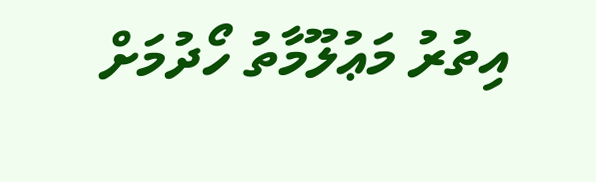އިތުރު މަޢުލޫމާތު ހޯދުމަށް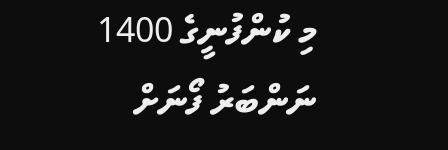މި ކުންފުނީގެ 1400 ނަންބަރު ފޯނަށް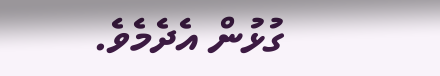ގުޅުން އެދެމެވެ.